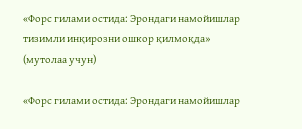«Форс гилами остида: Эрондаги намойишлар тизимли инқирозни ошкор қилмоқда» (мутолаа учун)

«Форс гилами остида: Эрондаги намойишлар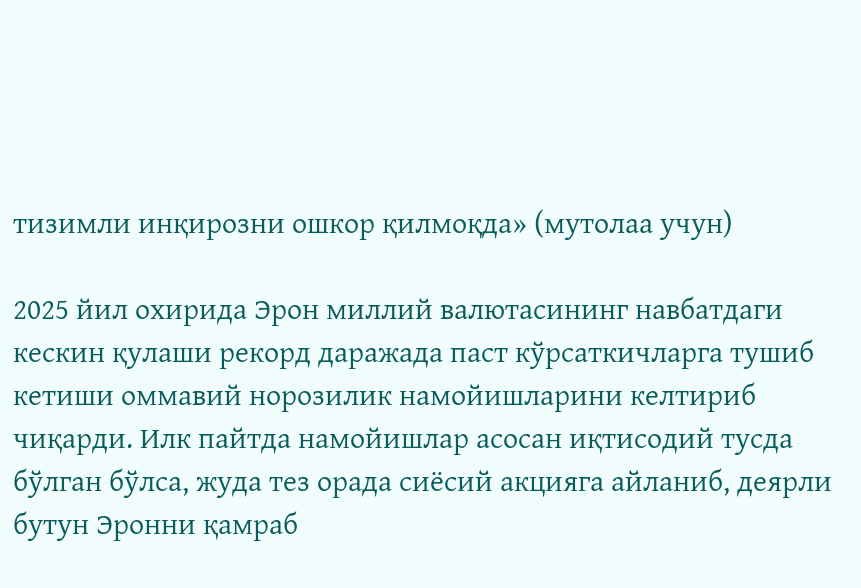тизимли инқирозни ошкор қилмоқда» (мутолаа учун)

2025 йил охирида Эрон миллий валютасининг навбатдаги кескин қулаши рекорд даражада паст кўрсаткичларга тушиб кетиши оммавий норозилик намойишларини келтириб чиқарди. Илк пайтда намойишлар асосан иқтисодий тусда бўлган бўлса, жуда тез орада сиёсий акцияга айланиб, деярли бутун Эронни қамраб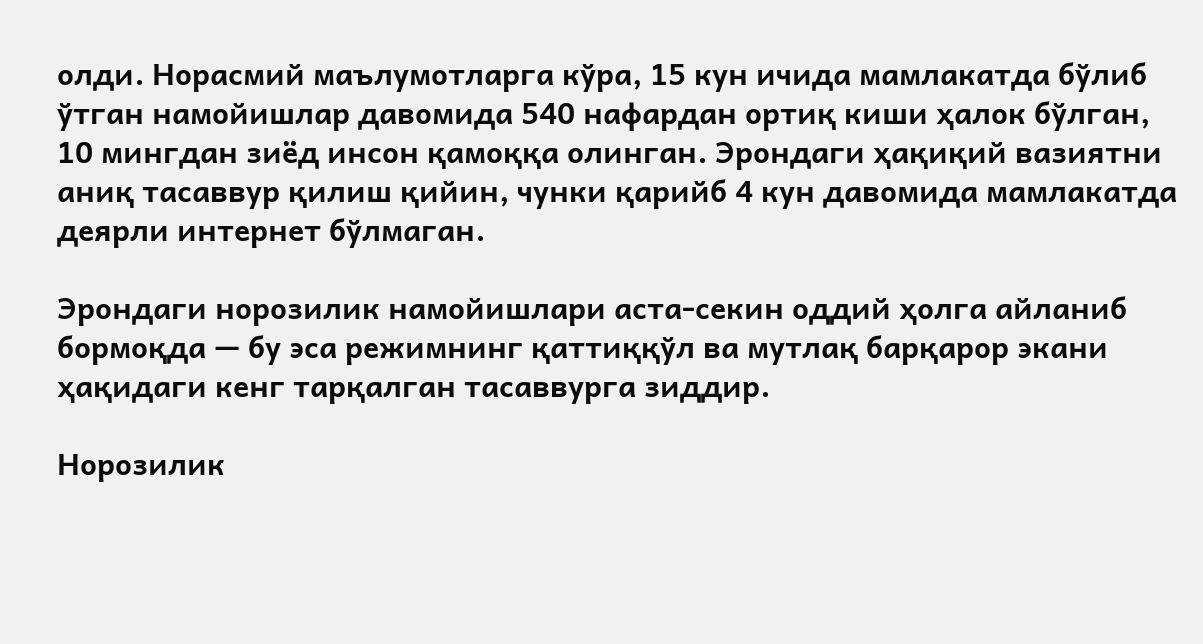олди. Норасмий маълумотларга кўра, 15 кун ичида мамлакатда бўлиб ўтган намойишлар давомида 540 нафардан ортиқ киши ҳалок бўлган, 10 мингдан зиёд инсон қамоққа олинган. Эрондаги ҳақиқий вазиятни аниқ тасаввур қилиш қийин, чунки қарийб 4 кун давомида мамлакатда деярли интернет бўлмаган.

Эрондаги норозилик намойишлари аста-секин оддий ҳолга айланиб бормоқда — бу эса режимнинг қаттиққўл ва мутлақ барқарор экани ҳақидаги кенг тарқалган тасаввурга зиддир.

Норозилик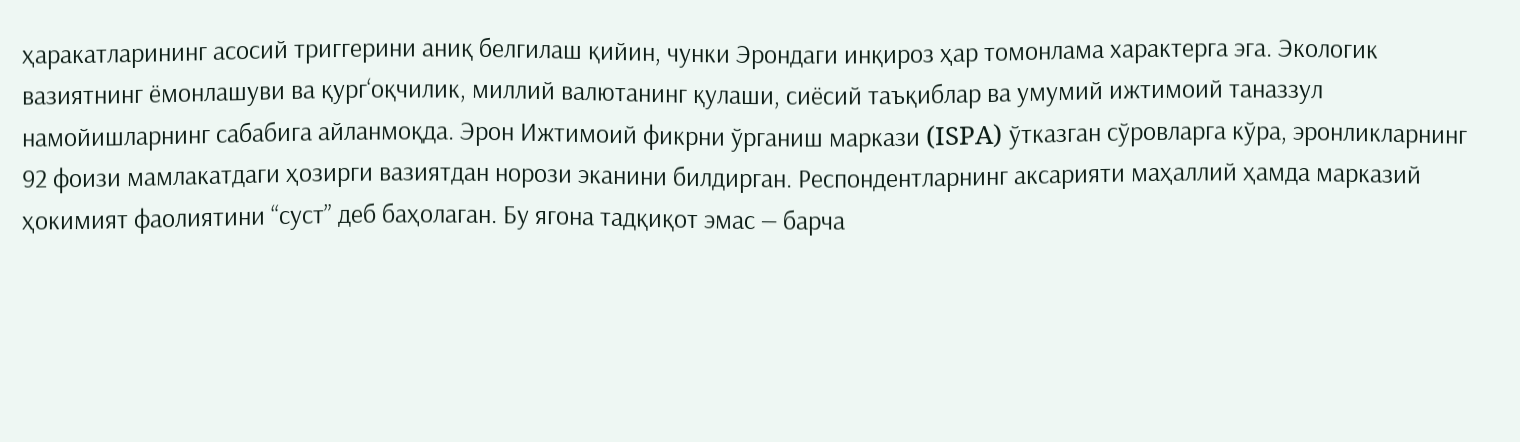ҳаракатларининг асосий триггерини аниқ белгилаш қийин, чунки Эрондаги инқироз ҳар томонлама характерга эга. Экологик вазиятнинг ёмонлашуви ва қург‘оқчилик, миллий валютанинг қулаши, сиёсий таъқиблар ва умумий ижтимоий таназзул намойишларнинг сабабига айланмоқда. Эрон Ижтимоий фикрни ўрганиш маркази (ISPA) ўтказган сўровларга кўра, эронликларнинг 92 фоизи мамлакатдаги ҳозирги вазиятдан норози эканини билдирган. Респондентларнинг аксарияти маҳаллий ҳамда марказий ҳокимият фаолиятини “суст” деб баҳолаган. Бу ягона тадқиқот эмас — барча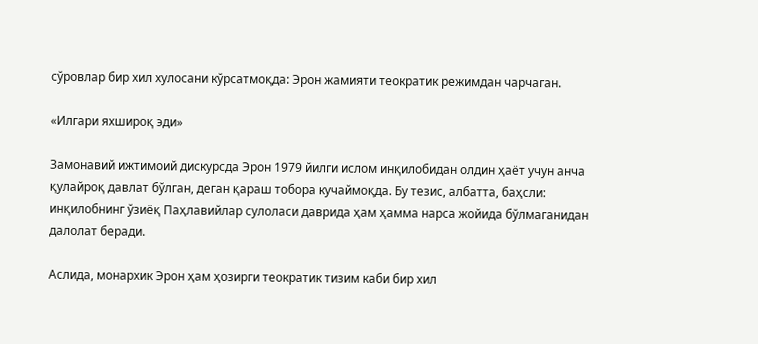сўровлар бир хил хулосани кўрсатмоқда: Эрон жамияти теократик режимдан чарчаган.

«Илгари яхшироқ эди»

Замонавий ижтимоий дискурсда Эрон 1979 йилги ислом инқилобидан олдин ҳаёт учун анча қулайроқ давлат бўлган, деган қараш тобора кучаймоқда. Бу тезис, албатта, баҳсли: инқилобнинг ўзиёқ Паҳлавийлар сулоласи даврида ҳам ҳамма нарса жойида бўлмаганидан далолат беради.

Аслида, монархик Эрон ҳам ҳозирги теократик тизим каби бир хил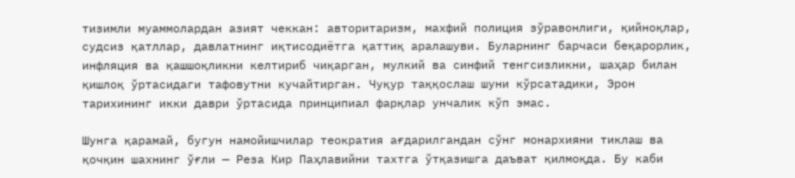тизимли муаммолардан азият чеккан: авторитаризм, махфий полиция зўравонлиги, қийноқлар, судсиз қатллар, давлатнинг иқтисодиётга қаттиқ аралашуви. Буларнинг барчаси беқарорлик, инфляция ва қашшоқликни келтириб чиқарган, мулкий ва синфий тенгсизликни, шаҳар билан қишлоқ ўртасидаги тафовутни кучайтирган. Чуқур таққослаш шуни кўрсатадики, Эрон тарихининг икки даври ўртасида принципиал фарқлар унчалик кўп эмас.

Шунга қарамай, бугун намойишчилар теократия ағдарилгандан сўнг монархияни тиклаш ва қочқин шахнинг ўғли — Реза Кир Паҳлавийни тахтга ўтқазишга даъват қилмоқда. Бу каби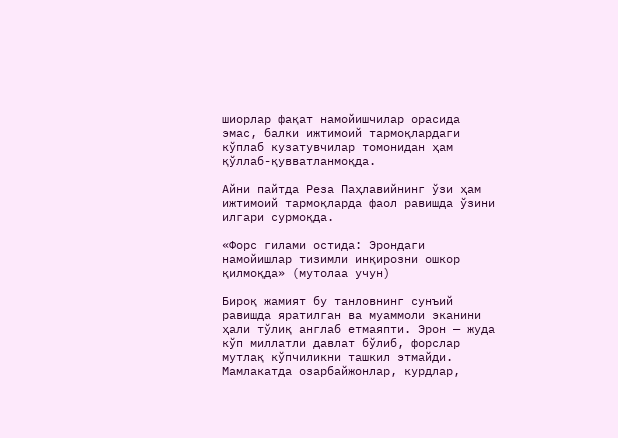шиорлар фақат намойишчилар орасида эмас, балки ижтимоий тармоқлардаги кўплаб кузатувчилар томонидан ҳам қўллаб-қувватланмоқда.

Айни пайтда Реза Паҳлавийнинг ўзи ҳам ижтимоий тармоқларда фаол равишда ўзини илгари сурмоқда.

«Форс гилами остида: Эрондаги намойишлар тизимли инқирозни ошкор қилмоқда» (мутолаа учун)

Бироқ жамият бу танловнинг сунъий равишда яратилган ва муаммоли эканини ҳали тўлиқ англаб етмаяпти. Эрон — жуда кўп миллатли давлат бўлиб, форслар мутлақ кўпчиликни ташкил этмайди. Мамлакатда озарбайжонлар, курдлар,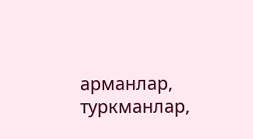арманлар, туркманлар,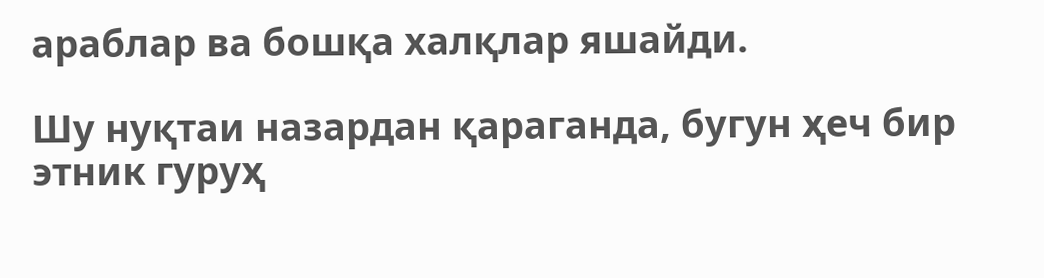араблар ва бошқа халқлар яшайди.

Шу нуқтаи назардан қараганда, бугун ҳеч бир этник гуруҳ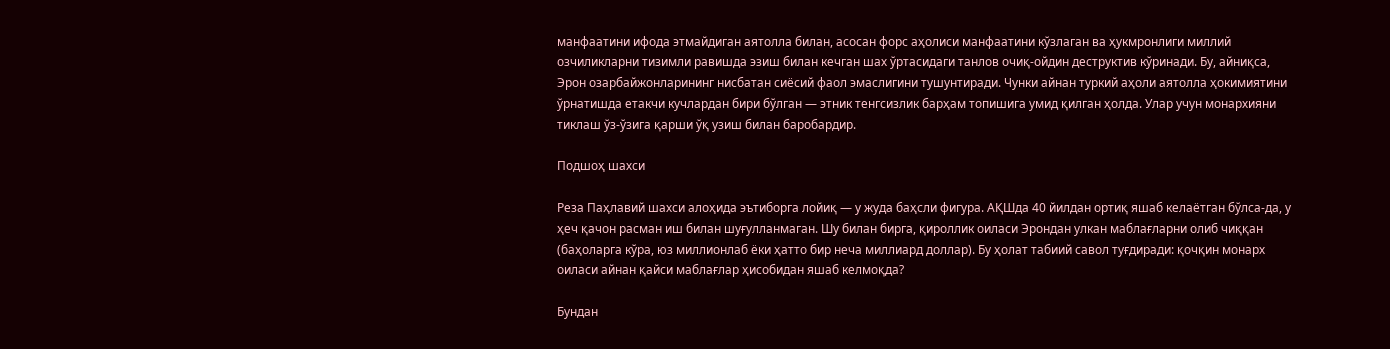манфаатини ифода этмайдиган аятолла билан, асосан форс аҳолиси манфаатини кўзлаган ва ҳукмронлиги миллий озчиликларни тизимли равишда эзиш билан кечган шах ўртасидаги танлов очиқ-ойдин деструктив кўринади. Бу, айниқса, Эрон озарбайжонларининг нисбатан сиёсий фаол эмаслигини тушунтиради. Чунки айнан туркий аҳоли аятолла ҳокимиятини ўрнатишда етакчи кучлардан бири бўлган — этник тенгсизлик барҳам топишига умид қилган ҳолда. Улар учун монархияни тиклаш ўз-ўзига қарши ўқ узиш билан баробардир.

Подшоҳ шахси

Реза Паҳлавий шахси алоҳида эътиборга лойиқ — у жуда баҳсли фигура. АҚШда 40 йилдан ортиқ яшаб келаётган бўлса-да, у ҳеч қачон расман иш билан шуғулланмаган. Шу билан бирга, қироллик оиласи Эрондан улкан маблағларни олиб чиққан (баҳоларга кўра, юз миллионлаб ёки ҳатто бир неча миллиард доллар). Бу ҳолат табиий савол туғдиради: қочқин монарх оиласи айнан қайси маблағлар ҳисобидан яшаб келмоқда?

Бундан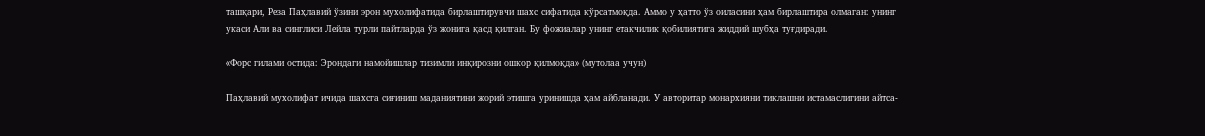ташқари, Реза Паҳлавий ўзини эрон мухолифатида бирлаштирувчи шахс сифатида кўрсатмоқда. Аммо у ҳатто ўз оиласини ҳам бирлаштира олмаган: унинг укаси Али ва синглиси Лейла турли пайтларда ўз жонига қасд қилган. Бу фожиалар унинг етакчилик қобилиятига жиддий шубҳа туғдиради.

«Форс гилами остида: Эрондаги намойишлар тизимли инқирозни ошкор қилмоқда» (мутолаа учун)

Паҳлавий мухолифат ичида шахсга сиғиниш маданиятини жорий этишга уринишда ҳам айбланади. У авторитар монархияни тиклашни истамаслигини айтса-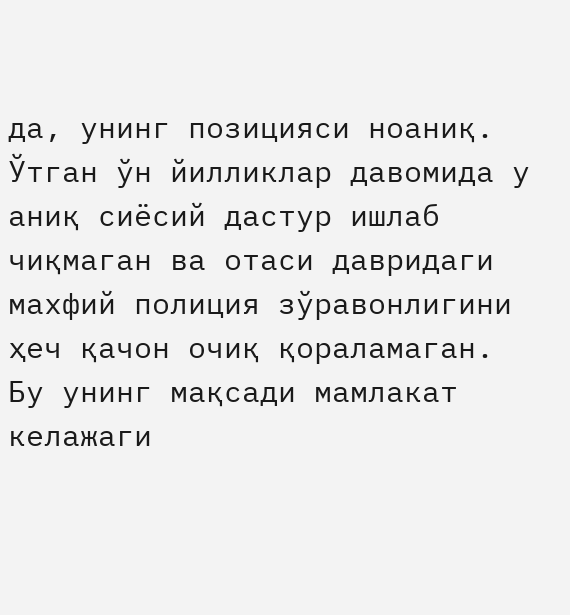да, унинг позицияси ноаниқ. Ўтган ўн йилликлар давомида у аниқ сиёсий дастур ишлаб чиқмаган ва отаси давридаги махфий полиция зўравонлигини ҳеч қачон очиқ қораламаган. Бу унинг мақсади мамлакат келажаги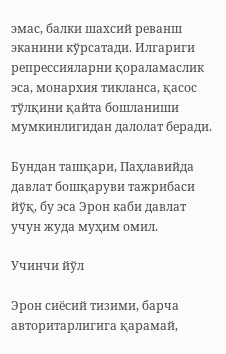эмас, балки шахсий реванш эканини кўрсатади. Илгариги репрессияларни қораламаслик эса, монархия тикланса, қасос тўлқини қайта бошланиши мумкинлигидан далолат беради.

Бундан ташқари, Паҳлавийда давлат бошқаруви тажрибаси йўқ, бу эса Эрон каби давлат учун жуда муҳим омил.

Учинчи йўл

Эрон сиёсий тизими, барча авторитарлигига қарамай,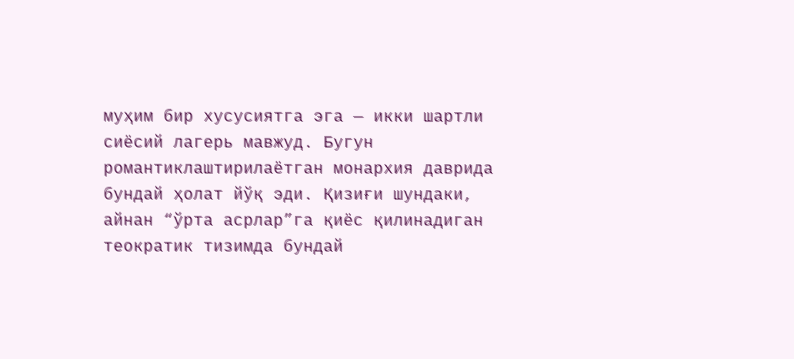муҳим бир хусусиятга эга — икки шартли сиёсий лагерь мавжуд. Бугун романтиклаштирилаётган монархия даврида бундай ҳолат йўқ эди. Қизиғи шундаки, айнан “ўрта асрлар”га қиёс қилинадиган теократик тизимда бундай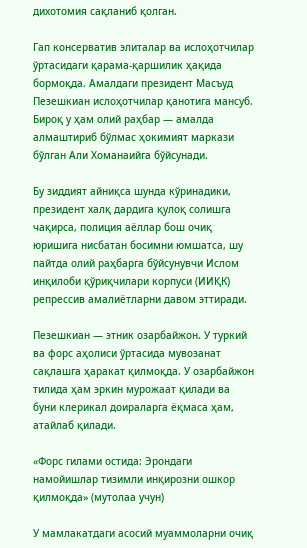дихотомия сақланиб қолган.

Гап консерватив элиталар ва ислоҳотчилар ўртасидаги қарама-қаршилик ҳақида бормоқда. Амалдаги президент Масъуд Пезешкиан ислоҳотчилар қанотига мансуб. Бироқ у ҳам олий раҳбар — амалда алмаштириб бўлмас ҳокимият маркази бўлган Али Хоманаийга бўйсунади.

Бу зиддият айниқса шунда кўринадики, президент халқ дардига қулоқ солишга чақирса, полиция аёллар бош очиқ юришига нисбатан босимни юмшатса, шу пайтда олий раҳбарга бўйсунувчи Ислом инқилоби қўриқчилари корпуси (ИИҚК) репрессив амалиётларни давом эттиради.

Пезешкиан — этник озарбайжон. У туркий ва форс аҳолиси ўртасида мувозанат сақлашга ҳаракат қилмоқда. У озарбайжон тилида ҳам эркин мурожаат қилади ва буни клерикал доираларга ёқмаса ҳам, атайлаб қилади.

«Форс гилами остида: Эрондаги намойишлар тизимли инқирозни ошкор қилмоқда» (мутолаа учун)

У мамлакатдаги асосий муаммоларни очиқ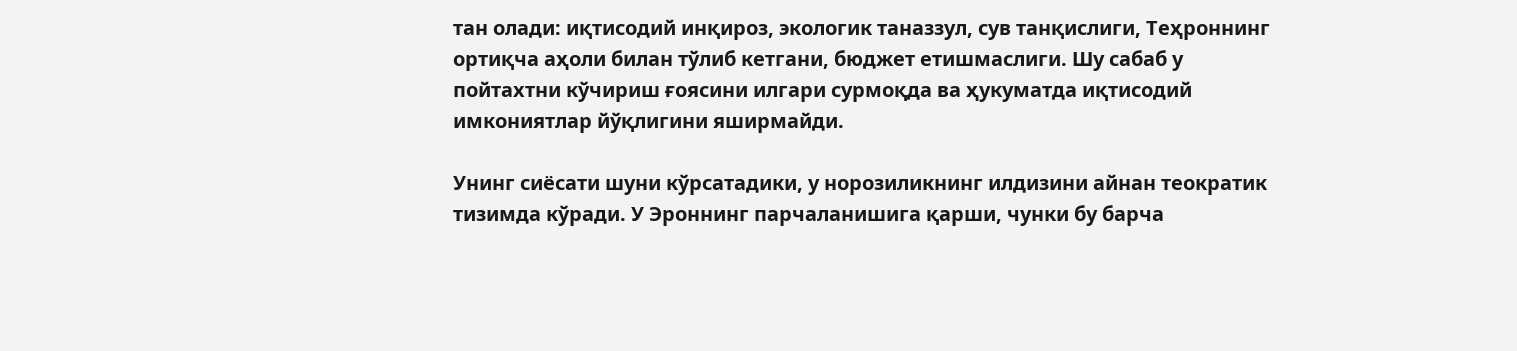тан олади: иқтисодий инқироз, экологик таназзул, сув танқислиги, Теҳроннинг ортиқча аҳоли билан тўлиб кетгани, бюджет етишмаслиги. Шу сабаб у пойтахтни кўчириш ғоясини илгари сурмоқда ва ҳукуматда иқтисодий имкониятлар йўқлигини яширмайди.

Унинг сиёсати шуни кўрсатадики, у норозиликнинг илдизини айнан теократик тизимда кўради. У Эроннинг парчаланишига қарши, чунки бу барча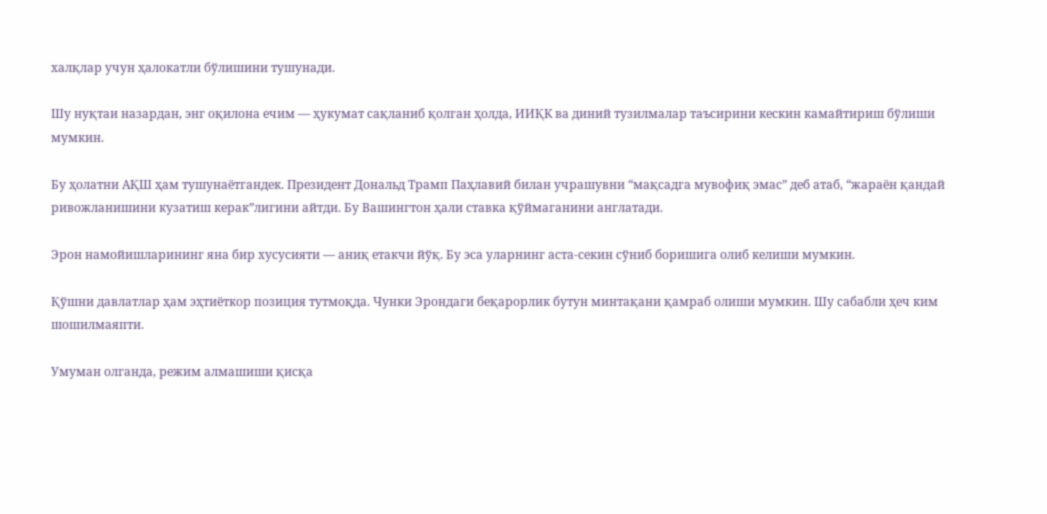халқлар учун ҳалокатли бўлишини тушунади.

Шу нуқтаи назардан, энг оқилона ечим — ҳукумат сақланиб қолган ҳолда, ИИҚК ва диний тузилмалар таъсирини кескин камайтириш бўлиши мумкин.

Бу ҳолатни АҚШ ҳам тушунаётгандек. Президент Дональд Трамп Паҳлавий билан учрашувни “мақсадга мувофиқ эмас” деб атаб, “жараён қандай ривожланишини кузатиш керак”лигини айтди. Бу Вашингтон ҳали ставка қўймаганини англатади.

Эрон намойишларининг яна бир хусусияти — аниқ етакчи йўқ. Бу эса уларнинг аста-секин сўниб боришига олиб келиши мумкин.

Қўшни давлатлар ҳам эҳтиёткор позиция тутмоқда. Чунки Эрондаги беқарорлик бутун минтақани қамраб олиши мумкин. Шу сабабли ҳеч ким шошилмаяпти.

Умуман олганда, режим алмашиши қисқа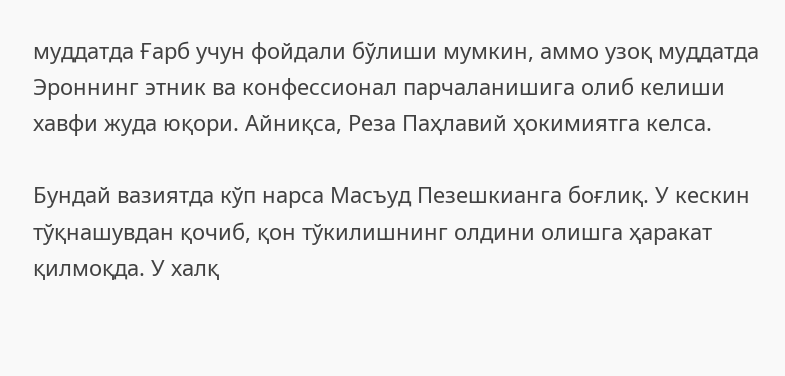муддатда Ғарб учун фойдали бўлиши мумкин, аммо узоқ муддатда Эроннинг этник ва конфессионал парчаланишига олиб келиши хавфи жуда юқори. Айниқса, Реза Паҳлавий ҳокимиятга келса.

Бундай вазиятда кўп нарса Масъуд Пезешкианга боғлиқ. У кескин тўқнашувдан қочиб, қон тўкилишнинг олдини олишга ҳаракат қилмоқда. У халқ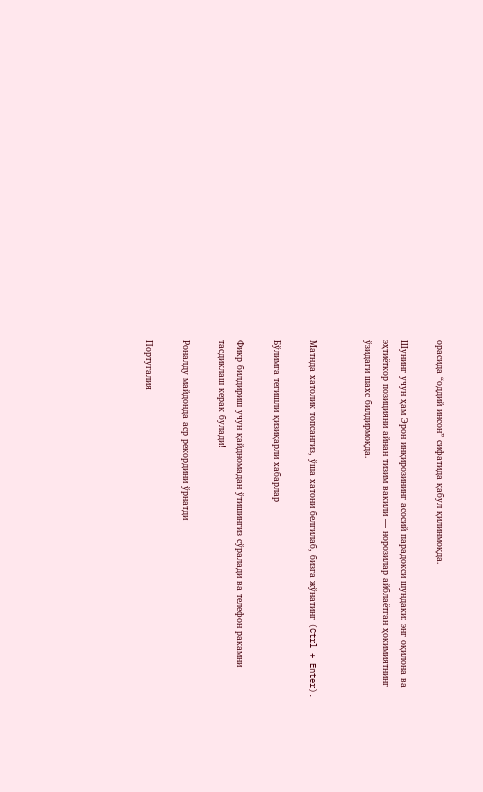орасида “оддий инсон” сифатида қабул қилинмоқда.

Шунинг учун ҳам Эрон инқирозининг асосий парадокси шундаки: энг оқилона ва эҳтиёткор позицияни айнан тизим вакили — норозилар айблаётган ҳокимиятнинг ўзидаги шахс билдирмоқда.


Матнда хатолик топсангиз, ўша хатони белгилаб, бизга жўнатинг (Ctrl + Enter).

Бўлимга тегишли қизиқарли хабарлар

Фикр билдириш учун қайдномадан ўтишингиз сўралади ва телефон ракамни тасдиклаш керак булади!

Роналду майдонда аср рекордини ўрнатди

Португалия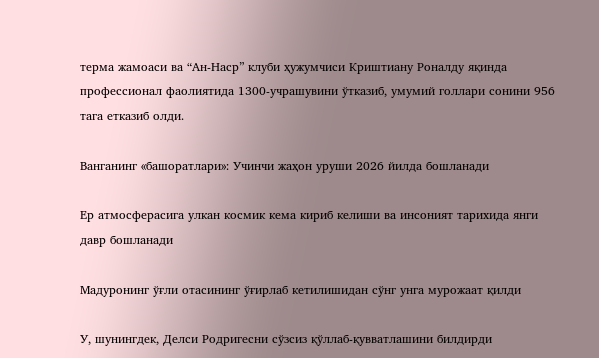терма жамоаси ва “Ан-Наср” клуби ҳужумчиси Криштиану Роналду яқинда профессионал фаолиятида 1300-учрашувини ўтказиб, умумий голлари сонини 956 тага етказиб олди.

Ванганинг «башоратлари»: Учинчи жаҳон уруши 2026 йилда бошланади

Ер атмосферасига улкан космик кема кириб келиши ва инсоният тарихида янги давр бошланади

Мадуронинг ўғли отасининг ўғирлаб кетилишидан сўнг унга мурожаат қилди

У, шунингдек, Делси Родригесни сўзсиз қўллаб-қувватлашини билдирди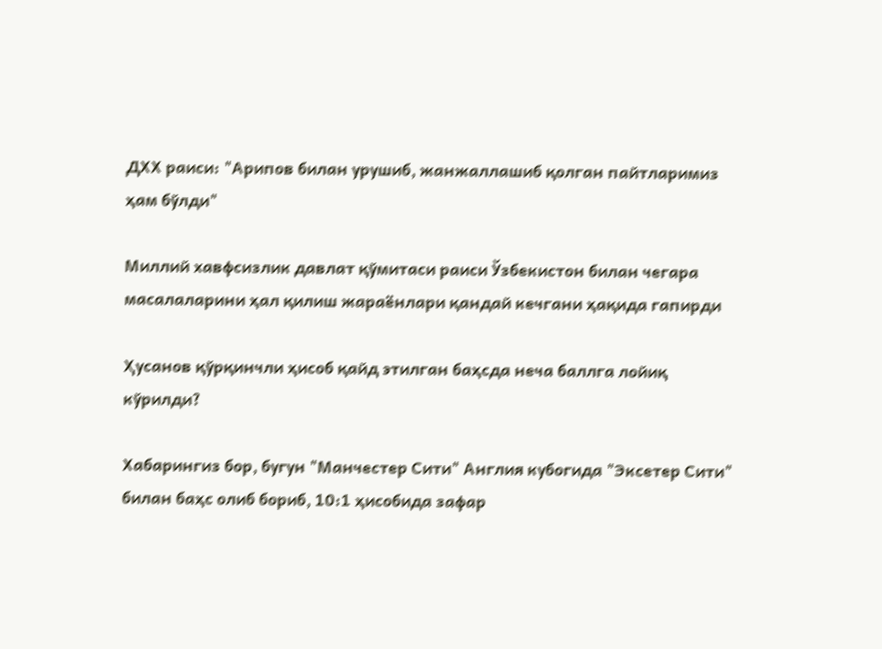ДХХ раиси: "Арипов билан урушиб, жанжаллашиб қолган пайтларимиз ҳам бўлди"

Миллий хавфсизлик давлат қўмитаси раиси Ўзбекистон билан чегара масалаларини ҳал қилиш жараёнлари қандай кечгани ҳақида гапирди

Ҳусанов қўрқинчли ҳисоб қайд этилган баҳсда неча баллга лойиқ кўрилди?

Хабарингиз бор, бугун "Манчестер Сити" Англия кубогида "Эксетер Сити" билан баҳс олиб бориб, 10:1 ҳисобида зафар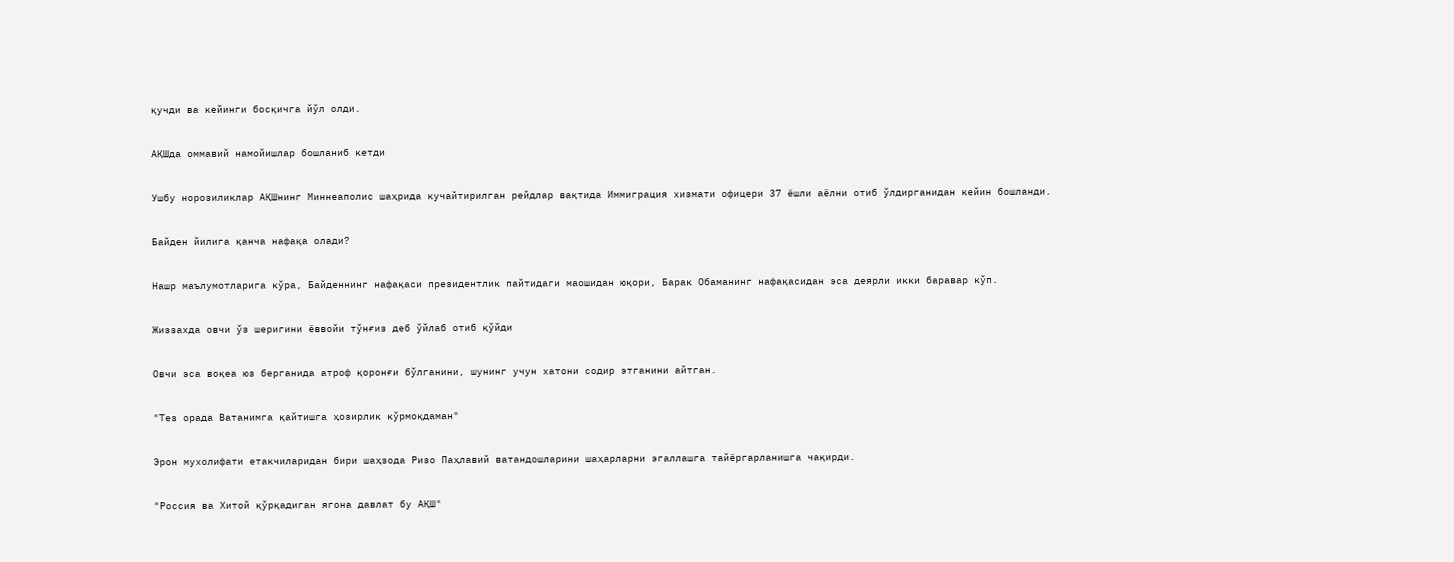қучди ва кейинги босқичга йўл олди.

АҚШда оммавий намойишлар бошланиб кетди

Ушбу норозиликлар АҚШнинг Миннеаполис шаҳрида кучайтирилган рейдлар вақтида Иммиграция хизмати офицери 37 ёшли аёлни отиб ўлдирганидан кейин бошланди.

Байден йилига қанча нафақа олади?

Нашр маълумотларига кўра, Байденнинг нафақаси президентлик пайтидаги маошидан юқори, Барак Обаманинг нафақасидан эса деярли икки баравар кўп.

Жиззахда овчи ўз шеригини ёввойи тўнғиз деб ўйлаб отиб қўйди

Овчи эса воқеа юз берганида атроф қоронғи бўлганини, шунинг учун хатони содир этганини айтган.

"Тез орада Ватанимга қайтишга ҳозирлик кўрмоқдаман"

Эрон мухолифати етакчиларидан бири шаҳзода Ризо Паҳлавий ватандошларини шаҳарларни эгаллашга тайёргарланишга чақирди.

"Россия ва Хитой қўрқадиган ягона давлат бу АҚШ"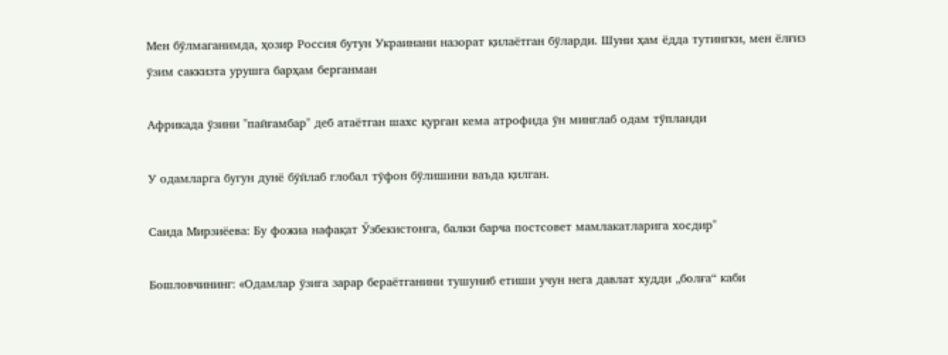Мен бўлмаганимда, ҳозир Россия бутун Украинани назорат қилаётган бўларди. Шуни ҳам ёдда тутингки, мен ёлғиз ўзим саккизта урушга барҳам берганман

Африкада ўзини "пайғамбар" деб атаётган шахс қурган кема атрофида ўн минглаб одам тўпланди

У одамларга бугун дунё бўйлаб глобал тўфон бўлишини ваъда қилган.

Саида Мирзиёева: Бу фожиа нафақат Ўзбекистонга, балки барча постсовет мамлакатларига хосдир"

Бошловчининг: «Одамлар ўзига зарар бераётганини тушуниб етиши учун нега давлат худди „болға“ каби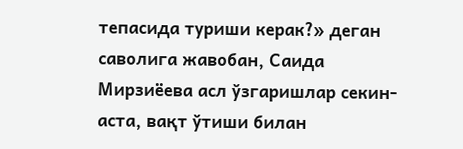тепасида туриши керак?» деган саволига жавобан, Саида Мирзиёева асл ўзгаришлар секин-аста, вақт ўтиши билан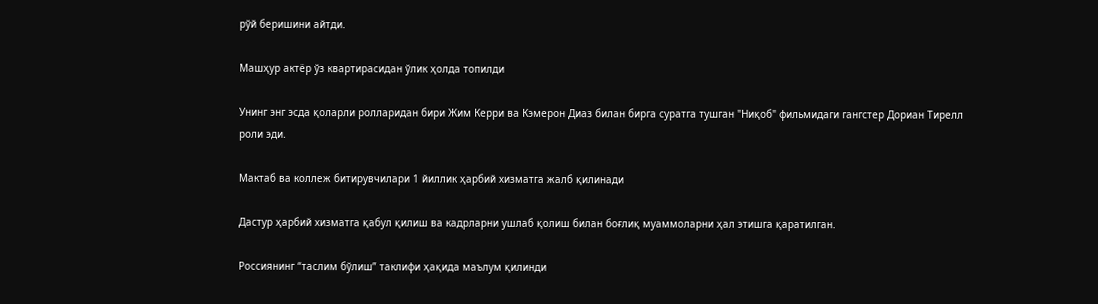рўй беришини айтди.

Машҳур актёр ўз квартирасидан ўлик ҳолда топилди

Унинг энг эсда қоларли ролларидан бири Жим Керри ва Кэмерон Диаз билан бирга суратга тушган "Ниқоб" фильмидаги гангстер Дориан Тирелл роли эди.

Мактаб ва коллеж битирувчилари 1 йиллик ҳарбий хизматга жалб қилинади

Дастур ҳарбий хизматга қабул қилиш ва кадрларни ушлаб қолиш билан боғлиқ муаммоларни ҳал этишга қаратилган.

Россиянинг “таслим бўлиш” таклифи ҳақида маълум қилинди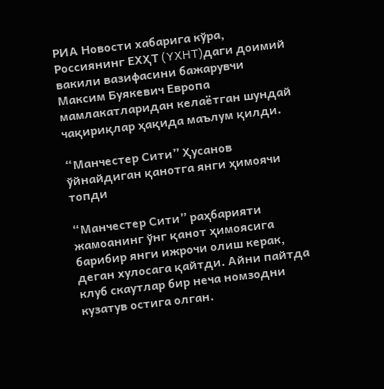РИА Новости хабарига кўра, Россиянинг ЕХҲТ (YXHT)даги доимий вакили вазифасини бажарувчи Максим Буякевич Европа мамлакатларидан келаётган шундай чақириқлар ҳақида маълум қилди.

“Манчестер Сити” Ҳусанов ўйнайдиган қанотга янги ҳимоячи топди

“Манчестер Сити” раҳбарияти жамоанинг ўнг қанот ҳимоясига барибир янги ижрочи олиш керак, деган хулосага қайтди. Айни пайтда клуб скаутлар бир неча номзодни кузатув остига олган.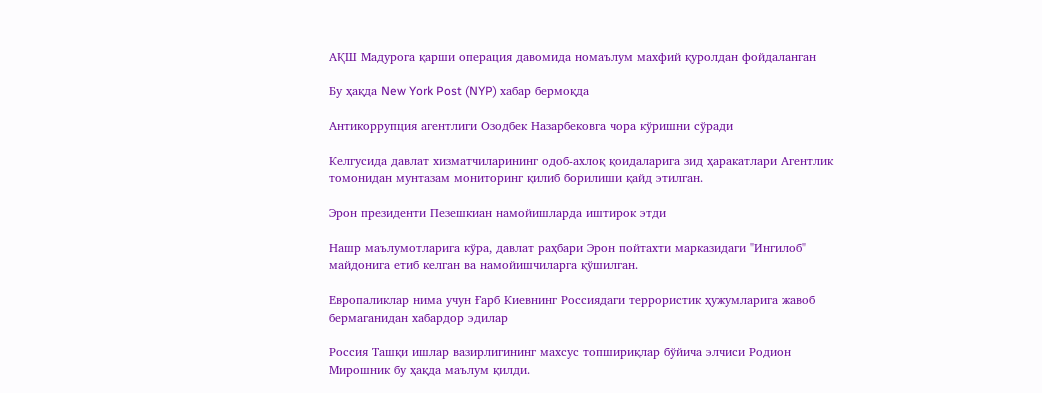АҚШ Мадурога қарши операция давомида номаълум махфий қуролдан фойдаланган

Бу ҳақда New York Post (NYP) хабар бермоқда

Антикоррупция агентлиги Озодбек Назарбековга чора кўришни сўради

Келгусида давлат хизматчиларининг одоб-ахлоқ қоидаларига зид ҳаракатлари Агентлик томонидан мунтазам мониторинг қилиб борилиши қайд этилган.

Эрон президенти Пезешкиан намойишларда иштирок этди

Нашр маълумотларига кўра, давлат раҳбари Эрон пойтахти марказидаги "Ингилоб" майдонига етиб келган ва намойишчиларга қўшилган.

Европаликлар нима учун Ғарб Киевнинг Россиядаги террористик ҳужумларига жавоб бермаганидан хабардор эдилар

Россия Ташқи ишлар вазирлигининг махсус топшириқлар бўйича элчиси Родион Мирошник бу ҳақда маълум қилди.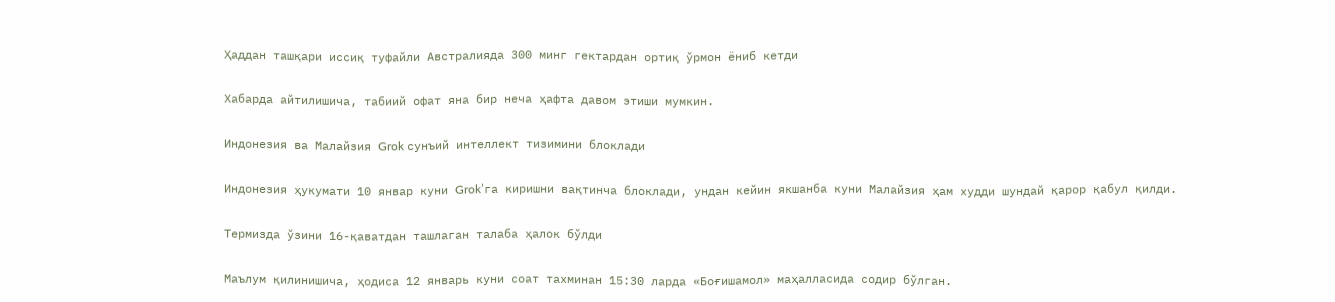Ҳаддан ташқари иссиқ туфайли Австралияда 300 минг гектардан ортиқ ўрмон ёниб кетди

Хабарда айтилишича, табиий офат яна бир неча ҳафта давом этиши мумкин.

Индонезия ва Малайзия Grok сунъий интеллект тизимини блоклади

Индонезия ҳукумати 10 январ куни Grokʼга киришни вақтинча блоклади, ундан кейин якшанба куни Малайзия ҳам худди шундай қарор қабул қилди.

Термизда ўзини 16-қаватдан ташлаган талаба ҳалок бўлди

Маълум қилинишича, ҳодиса 12 январь куни соат тахминан 15:30 ларда «Боғишамол» маҳалласида содир бўлган.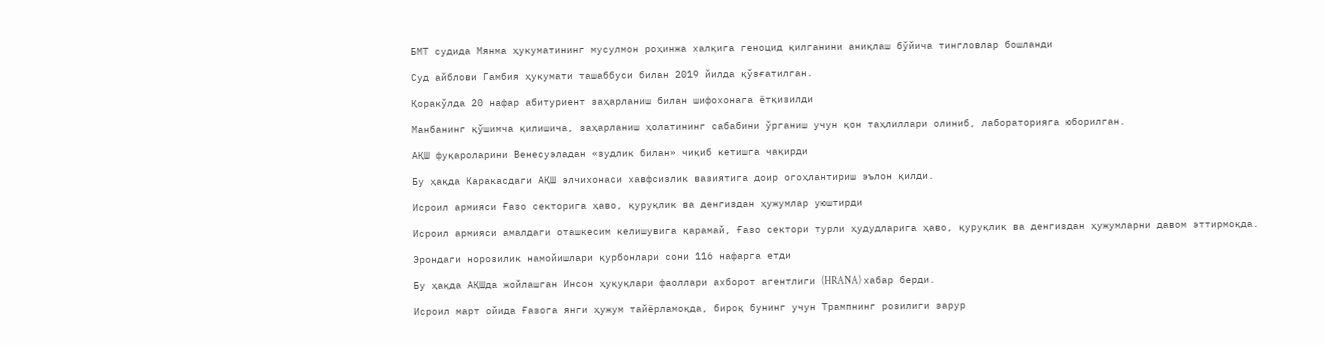БМТ судида Мянма ҳукуматининг мусулмон роҳинжа халқига геноцид қилганини аниқлаш бўйича тингловлар бошланди

Суд айблови Гамбия ҳукумати ташаббуси билан 2019 йилда қўзғатилган.

Қоракўлда 20 нафар абитуриент заҳарланиш билан шифохонага ётқизилди

Манбанинг қўшимча қилишича, заҳарланиш ҳолатининг сабабини ўрганиш учун қон таҳлиллари олиниб, лабораторияга юборилган.

АҚШ фуқароларини Венесуэладан «зудлик билан» чиқиб кетишга чақирди

Бу ҳақда Каракасдаги АҚШ элчихонаси хавфсизлик вазиятига доир огоҳлантириш эълон қилди.

Исроил армияси Ғазо секторига ҳаво, қуруқлик ва денгиздан ҳужумлар уюштирди

Исроил армияси амалдаги оташкесим келишувига қарамай, Ғазо сектори турли ҳудудларига ҳаво, қуруқлик ва денгиздан ҳужумларни давом эттирмоқда.

Эрондаги норозилик намойишлари қурбонлари сони 116 нафарга етди

Бу ҳақда АҚШда жойлашган Инсон ҳуқуқлари фаоллари ахборот агентлиги (HRANA) хабар берди.

Исроил март ойида Ғазога янги ҳужум тайёрламоқда, бироқ бунинг учун Трампнинг розилиги зарур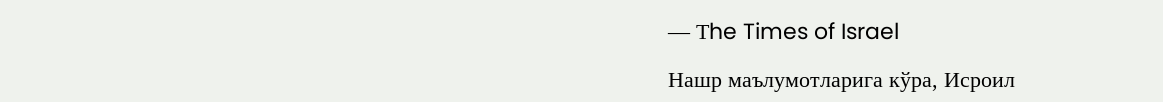— Тhe Times of Israel

Нашр маълумотларига кўра, Исроил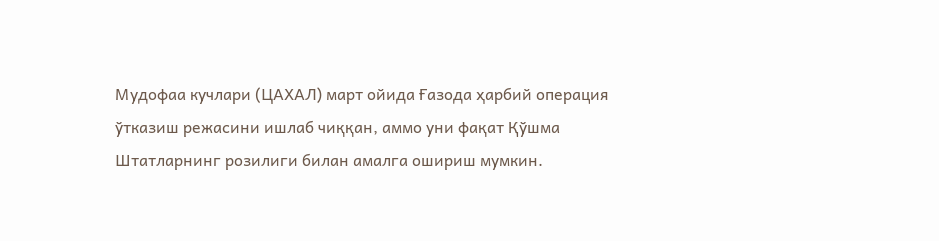Мудофаа кучлари (ЦАХАЛ) март ойида Ғазода ҳарбий операция ўтказиш режасини ишлаб чиққан, аммо уни фақат Қўшма Штатларнинг розилиги билан амалга ошириш мумкин.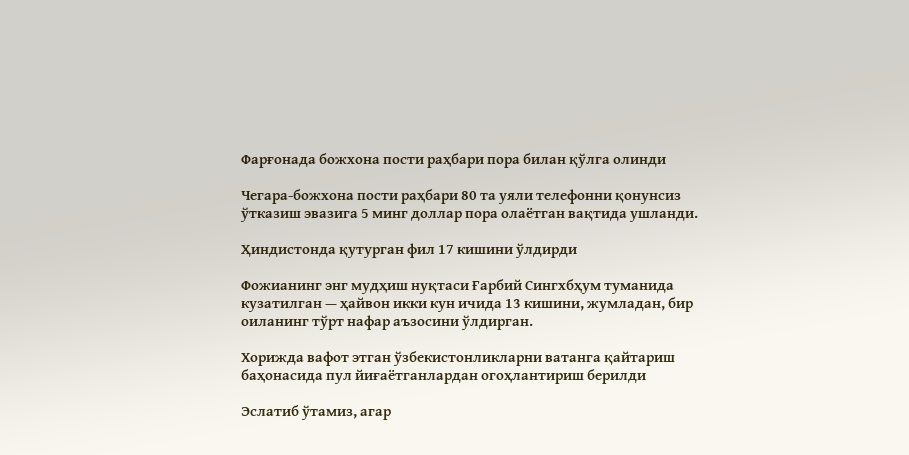Фарғонада божхона пости раҳбари пора билан қўлга олинди

Чегара-божхона пости раҳбари 80 та уяли телефонни қонунсиз ўтказиш эвазига 5 минг доллар пора олаётган вақтида ушланди.

Ҳиндистонда қутурган фил 17 кишини ўлдирди

Фожианинг энг мудҳиш нуқтаси Ғарбий Сингхбҳум туманида кузатилган — ҳайвон икки кун ичида 13 кишини, жумладан, бир оиланинг тўрт нафар аъзосини ўлдирган.

Хорижда вафот этган ўзбекистонликларни ватанга қайтариш баҳонасида пул йиғаётганлардан огоҳлантириш берилди

Эслатиб ўтамиз, aгар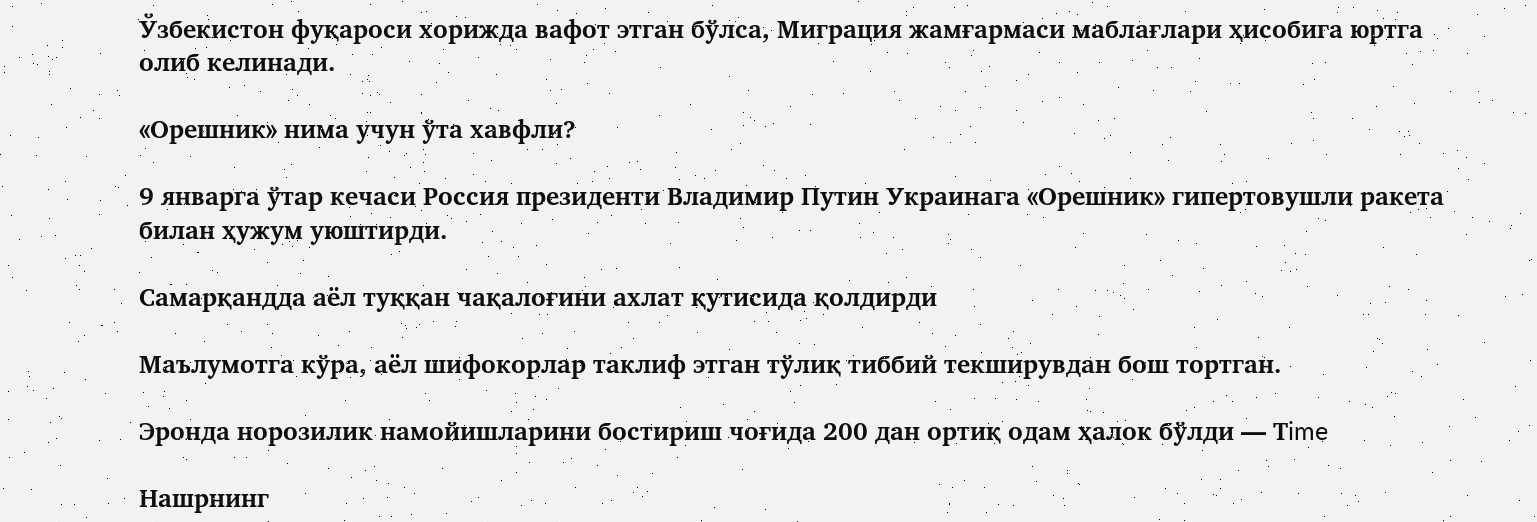Ўзбекистон фуқароси хорижда вафот этган бўлса, Миграция жамғармаси маблағлари ҳисобига юртга олиб келинади.

«Орешник» нима учун ўта хавфли?

9 январга ўтар кечаси Россия президенти Владимир Путин Украинага «Орешник» гипертовушли ракета билан ҳужум уюштирди.

Самарқандда аёл туққан чақалоғини ахлат қутисида қолдирди

Маълумотга кўра, аёл шифокорлар таклиф этган тўлиқ тиббий текширувдан бош тортган.

Эронда норозилик намойишларини бостириш чоғида 200 дан ортиқ одам ҳалок бўлди — Тime

Нашрнинг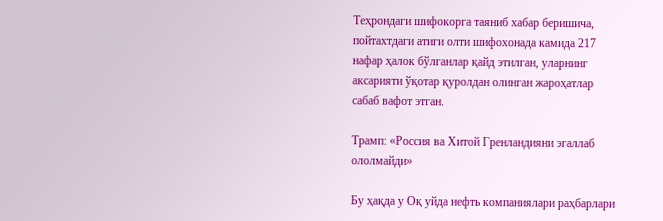Теҳрондаги шифокорга таяниб хабар беришича, пойтахтдаги атиги олти шифохонада камида 217 нафар ҳалок бўлганлар қайд этилган, уларнинг аксарияти ўқотар қуролдан олинган жароҳатлар сабаб вафот этган.

Трамп: «Россия ва Хитой Гренландияни эгаллаб ололмайди»

Бу ҳақда у Оқ уйда нефть компаниялари раҳбарлари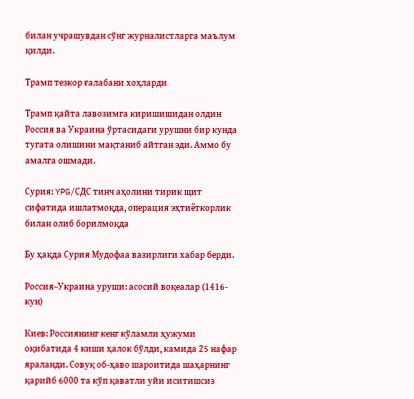билан учрашувдан сўнг журналистларга маълум қилди.

Трамп тезкор ғалабани хоҳларди

Трамп қайта лавозимга киришишидан олдин Россия ва Украина ўртасидаги урушни бир кунда тугата олишини мақтаниб айтган эди. Аммо бу амалга ошмади.

Сурия: YPG/СДС тинч аҳолини тирик щит сифатида ишлатмоқда, операция эҳтиёткорлик билан олиб борилмоқда

Бу ҳақда Сурия Мудофаа вазирлиги хабар берди.

Россия–Украина уруши: асосий воқеалар (1416-кун)

Киев: Россиянинг кенг кўламли ҳужуми оқибатида 4 киши ҳалок бўлди, камида 25 нафар яраланди. Совуқ об-ҳаво шароитида шаҳарнинг қарийб 6000 та кўп қаватли уйи иситишсиз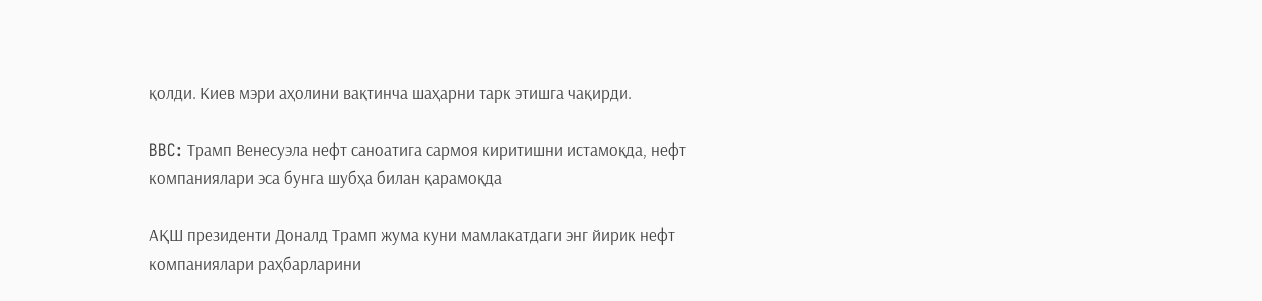қолди. Киев мэри аҳолини вақтинча шаҳарни тарк этишга чақирди.

BBC: Трамп Венесуэла нефт саноатига сармоя киритишни истамоқда, нефт компаниялари эса бунга шубҳа билан қарамоқда

АҚШ президенти Доналд Трамп жума куни мамлакатдаги энг йирик нефт компаниялари раҳбарларини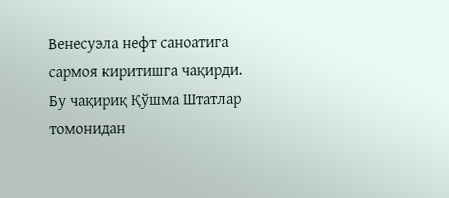Венесуэла нефт саноатига сармоя киритишга чақирди. Бу чақириқ Қўшма Штатлар томонидан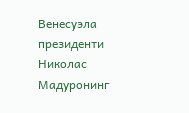Венесуэла президенти Николас Мадуронинг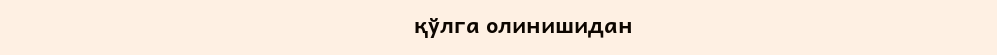қўлга олинишидан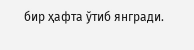бир ҳафта ўтиб янгради.